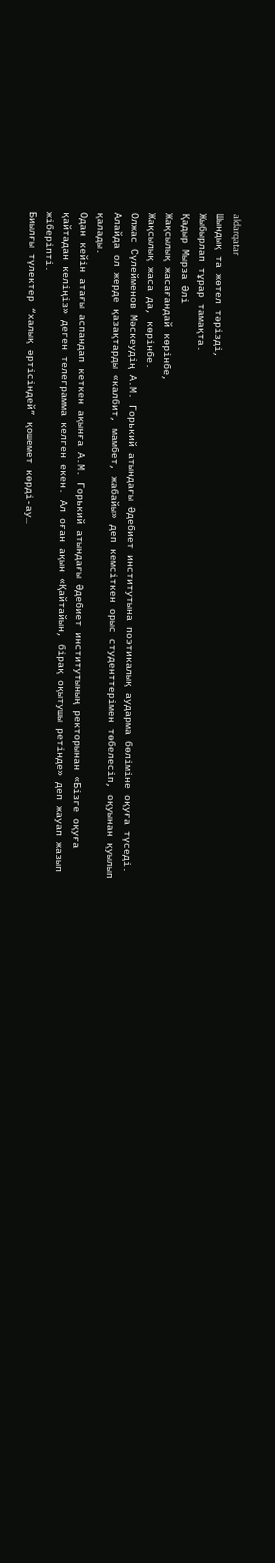aldarqatar
Шындық та жөтел тәрізді,
Жыбырлап тұрар тамақта.
Қадыр Мырза Әлі
Жақсылық жасағандай көрінбе,
Жақсылық жаса да, көрінбе.
Олжас Сүлейменов Мәскеудің А.М. Горький атындағы Әдебиет институтына поэтикалық аударма бөліміне оқуға түседі. Алайда ол жерде қазақтарды «калбит, мамбет, жабайы» деп кемсіткен орыс студенттерімен төбелесіп, оқуынан қуылып қалады.
Oдан кейін атағы аспандап кеткен ақынға А.М. Горький атындағы Әдебиет институтының ректорынан «Бізге оқуға қайтадан келіңіз» деген телеграмма келген екен. Ал оған ақын «Қайтайын, бірақ оқытушы ретінде» деп жауап жазып жіберіпті.
Биылғы түлектер “халық әртісіндей” қошемет көрді-ау…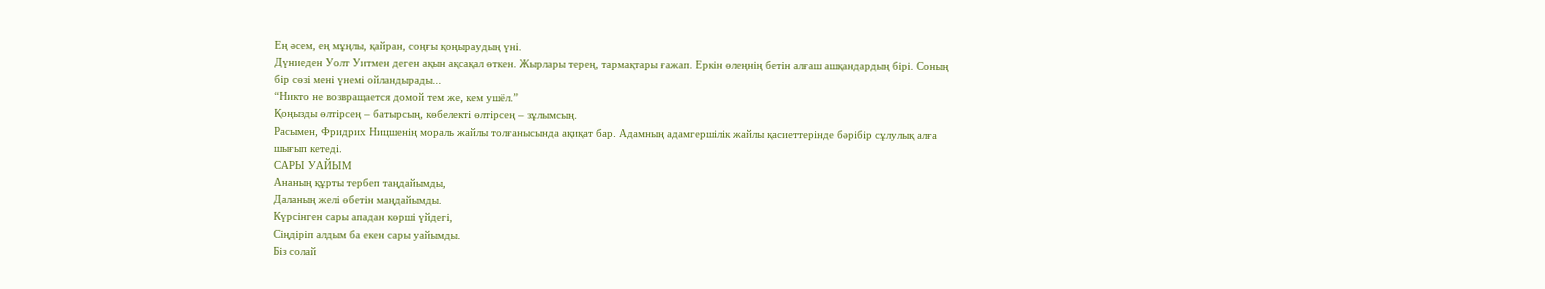Ең әсем, ең мұңлы, қайран, соңғы қоңыраудың үні.
Дүниеден Уолт Уитмен деген ақын ақсақал өткен. Жырлары терең, тармақтары ғажап. Еркін өлеңнің бетін алғаш ашқандардың бірі. Соның бір сөзі мені үнемі ойландырады...
“Никто не возвращается домой тем же, кем ушёл.”
Қоңызды өлтірсең – батырсың, көбелекті өлтірсең – зұлымсың.
Расымен, Фридрих Ницшенің мораль жайлы толғанысында ақиқат бар. Адамның адамгершілік жайлы қасиеттерінде бәрібір сұлулық алға шығып кетеді.
САРЫ УАЙЫМ
Ананың құрты тербеп таңдайымды,
Даланың желі өбетін маңдайымды.
Күрсінген сары ападан көрші үйдегі,
Сіңдіріп алдым ба екен сары уайымды.
Біз солай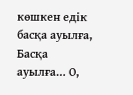көшкен едік басқа ауылға,
Басқа ауылға… О,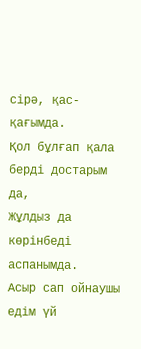сірә, қас-қағымда.
Қол бұлғап қала берді достарым да,
Жұлдыз да көрінбеді аспанымда.
Асыр сап ойнаушы едім үй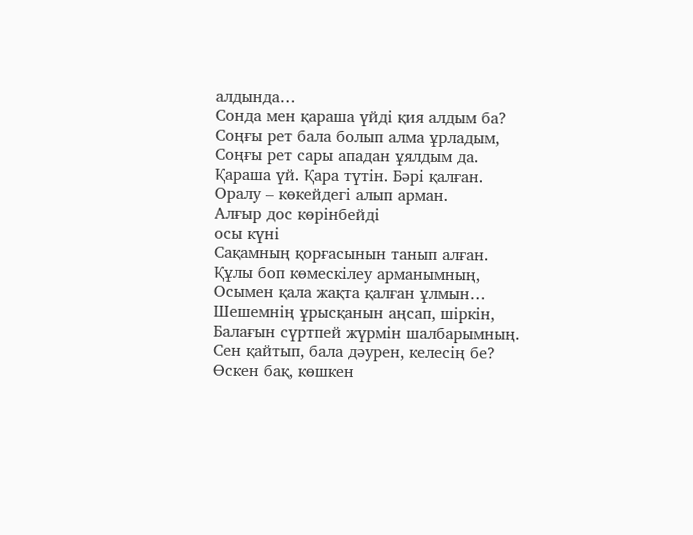алдында…
Сонда мен қараша үйді қия алдым ба?
Соңғы рет бала болып алма ұрладым,
Соңғы рет сары ападан ұялдым да.
Қараша үй. Қара түтін. Бәрі қалған.
Оралу – көкейдегі алып арман.
Алғыр дос көрінбейді
осы күні
Сақамның қорғасынын танып алған.
Құлы боп көмескілеу арманымның,
Осымен қала жақта қалған ұлмын…
Шешемнің ұрысқанын аңсап, шіркін,
Балағын сүртпей жүрмін шалбарымның.
Сен қайтып, бала дәурен, келесің бе?
Өскен бақ, көшкен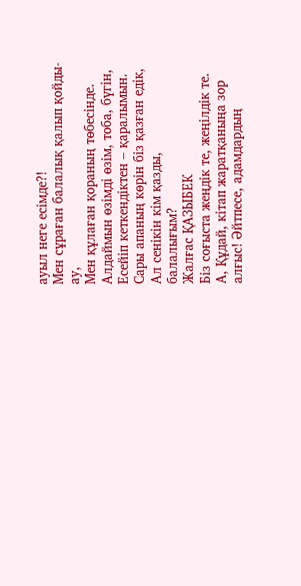ауыл неге есімде?!
Мен сұраған балалық қалып қойды-ау,
Мен құлаған қораның төбесінде.
Алдаймын өзімді өзім, тоба, бүгін,
Есейіп кеткендіктен – қаралымын.
Сары апаның көрін біз қазған едік,
Ал сенікін кім қазды,
балалығым?
Жалғас ҚАЗЫБЕК
Біз соғыста жеңдік те, жеңілдік те.
А, Құдай, кітап жаратқаныңа зор алғыс! Әйтпесе, адамдардың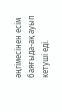әңгімесінен есім баяғыда-ақ ауып кетуші еді.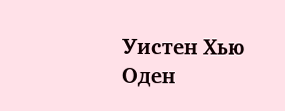Уистен Хью Оден